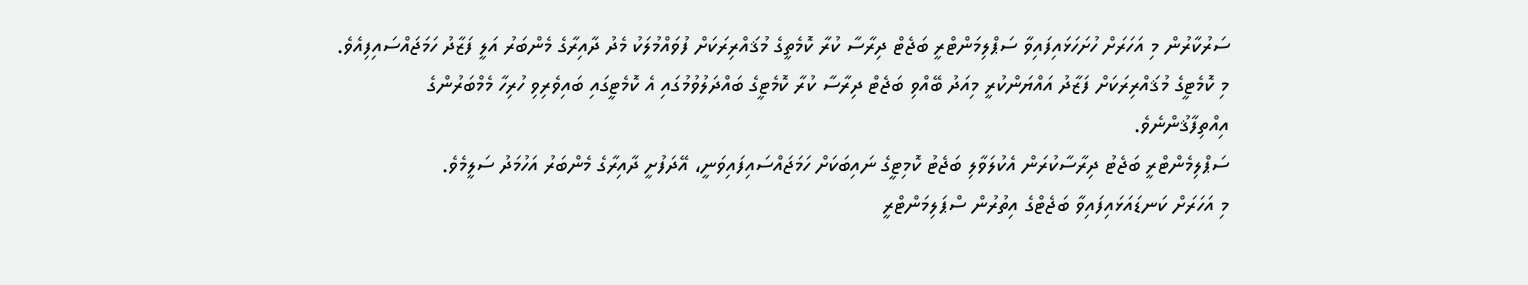ސަރުކާރުން މި އަހަރަށް ހުށަހަޅައިފައިވާ ސަޕްލިމަންޓްރީ ބަޖެޓް ދިރާސާ ކުރާ ކޮމެތީގެ މުޤައްރިރަކަށް ފުވައްމުލަކު މެދު ދާއިރާގެ މެންބަރު އަލީ ފަޒާދު ހަމަޖައްސައިފިއެވެ.
މި ކޮމެޓީގެ މުޤައްރިރަކަށް ފަޒާދު އައްޔަންކުރީ މިއަދު ބޭއްވި ބަޖެޓް ދިރާސާ ކުރާ ކޮމެޓީގެ ބައްދަލުވުމުގައި އެ ކޮމެޓީގައި ބައިވެރިވި ހުރިހާ މެމްބަރުންގެ އިއްތިފާޤުންނެވެ.
ސަޕްލިމެންޓްރީ ބަޖެޓު ދިރާސާކުރަން އެކުލަވާލި ބަޖެޓު ކޮމިޓީގެ ނައިބަކަށް ހަމަޖައްސައިފައިވަނީ، އޭދަފުށީ ދާއިރާގެ މެންބަރު އަހުމަދު ސަލީމެވެ.
މި އަހަރަށް ކަނޑައަޅައިފައިވާ ބަޖެޓްގެ އިތުރުން ސްޕަލިމަންޓްރީ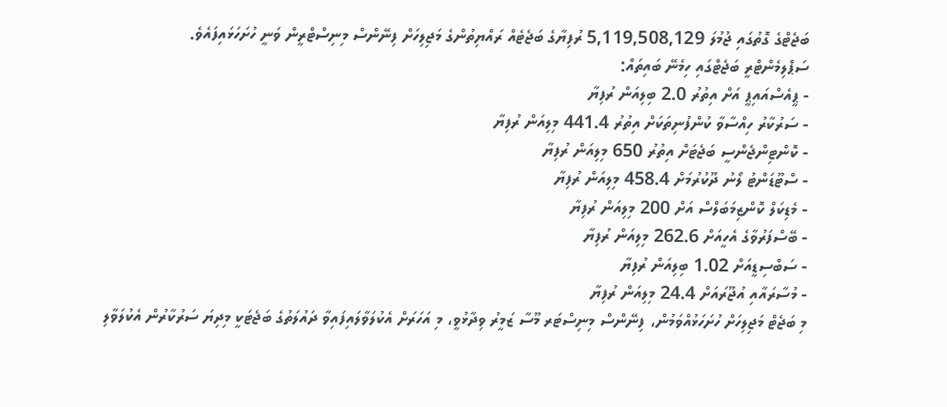ބަޖެޓްގެ ގޮތުގައި ޖުމުލަ 5,119,508,129 ރުފިޔާގެ ބަޖެޓެއް ރައްޔިތުންގެ މަޖިލިހަށް ފިނޭންސް މިނިސްޓްރީން ވަނީ ހުށަހަޅައިފައެވެ.
ސަޕްލިމެންޓްރީ ބަޖެޓްގައި ހިމެނޭ ބައިތައް:
- ޕީއެސްއައިޕީ އަށް އިތުރު 2.0 ބިލިއަން ރުފިޔާ
- ސަރުކާރު ހިއްސާވާ ކުންފުނިތަކަށް އިތުރު 441.4 މިލިއަން ރުފިޔާ
- ކޮންޓިންޖެންސީ ބަޖެޓަށް އިތުރު 650 މިލިއަން ރުފިޔާ
- ސްޓޫޑަންޓު ލޯނު ދޫކުރުމަށް 458.4 މިލިއަން ރުފިޔާ
- މެޑިކަލް ކޮންޒިމަބަލްސް އަށް 200 މިލިއަން ރުފިޔާ
- ބޭސްފަރުވާގެ އެހީއަށް 262.6 މިލިއަން ރުފިޔާ
- ސަބްސިޑީއަށް 1.02 ބިލިއަން ރުފިޔާ
- މުސާރައާއި އުޖޫރައަށް 24.4 މިލިއަން ރުފިޔާ
މި ބަޖެޓް މަޖިލިހަށް ހުށަހަޅުއްވަމުން، ފިނޭންސް މިނިސްޓަރ މޫސާ ޒަމީރު ވިދާޅުވީ، މި އަހަރަށް އެކުލަވާލައިފައިވާ ދައުލަތުގެ ބަޖެޓަކީ މިދިޔަ ސަރުކާރުން އެކުލަވާލި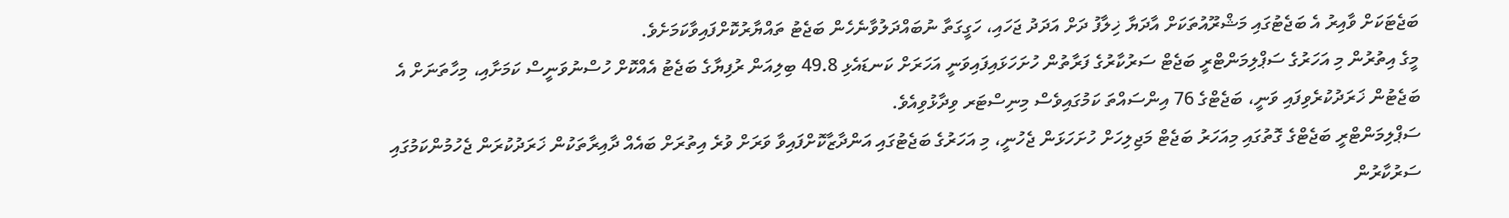ބަޖެޓަކަށް ވާއިރު އެ ބަޖެޓުގައި މަޝްރޫއުތަކަށް އާދަޔާ ޚިލާފު ދަށް އަދަދު ޖަހައި، ހަގީގަތާ ނުބައްދަލުވާނެހެން ބަޖެޓު ތައްޔާރުކޮށްފައިވާކަމަށެވެ.
މީގެ އިތުރުން މި އަހަރުގެ ސަޕްލިމަންޓްރީ ބަޖެޓް ސަރުކާރުގެ ފަރާތުން ހުށަހަޅައިފައިވަނީ އަހަރަށް ކަނޑައެޅި 49.8 ބިލިއަން ރުފިޔާގެ ބަޖެޓު އެއްކޮށް ހުސްނުވަނީސް ކަމަށާއި، މިހާތަނަށް އެ ބަޖެޓުން ޚަރަދުކުރެވިފައި ވަނީ، ބަޖެޓްގެ 76 އިންސައްތަ ކަމުގައިވެސް މިނިސްޓަރ ވިދާޅުވިއެވެ.
ސަޕްލިމަންޓްރީ ބަޖެޓްގެ ގޮތުގައި މިއަހަރު ބަޖެޓް މަޖިލިހަށް ހުށަހަޅަން ޖެހުނީ، މި އަހަރުގެ ބަޖެޓުގައި އަންދާޒާކޮށްފައިވާ ވަރަށް ވުރެ އިތުރަށް ބައެއް ދާއިރާތަކުން ޚަރަދުކުރަން ޖެހުމުންކަމުގައި ސަރުކާރުން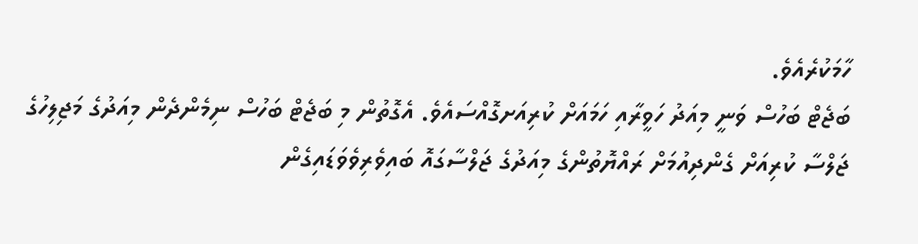ހާމަކުރެއެވެ.
ބަޖެޓް ބަހުސް ވަނީ މިއަދު ހަވީރާއި ހަމައަށް ކުރިއަށގޮއްސައެވެ. އެގޮތުން މި ބަޖެޓް ބަހުސް ނިމެންދެން މިއަދުގެ މަޖިލިހުގެ ޖަލްސާ ކުރިއަށް ގެންދިއުމަށް ރައްޔޮތުންގެ މިއަދުގެ ޖަލްސާގައޮ ބައިވެރިވެވަޑައިގެން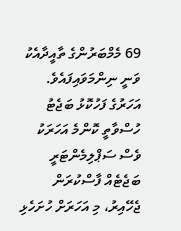69 މެމްބަރުންގެ ތާއީދާއެކު ވަނީ ނިންމަވައިފައެވެ.
އަހަރުގެ ފަހުކޮޅު ބަޖެޓު ހުސްވާތީ ކޮންމެ އަހަރަކު ވެސް ސަޕްލިމެންޓަރީ ބަޖެޓެއް ފާސްކުރަން ޖެހޭއިރު، މި އަހަރަށް ހުށަހެޅި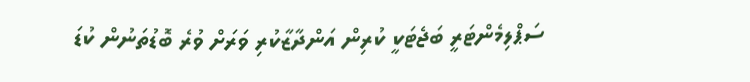ސަޕްލިމެންޓަރީ ބަޖެޓަކީ ކުރިން އަންދާޒާކުރި ވަރަށް ވުރެ ބޮޑުތަނުން ކުޑަ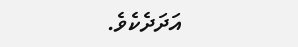އަދަދެކެވެ.